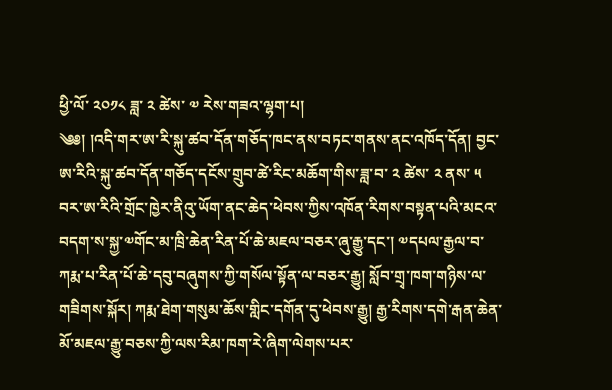ཕྱི་ལོ་ ༢༠༡༨ ཟླ་ ༢ ཚེས་ ༧ རེས་གཟའ་ལྷག་པ།
༄༅། །འདི་གར་ཨ་རི་སྐུ་ཚབ་དོན་གཅོད་ཁང་ནས་བཏང་གནས་ནང་འཁོད་དོན། བྱང་ཨ་རིའི་སྐུ་ཚབ་དོན་གཅོད་དངོས་གྲུབ་ཚེ་རིང་མཆོག་གིས་ཟླ་བ་ ༢ ཚེས་ ༢ ནས་ ༥ བར་ཨ་རིའི་གྲོང་ཁྱེར་ནིའུ་ཡོག་ནང་ཆེད་ཕེབས་ཀྱིས་འཁོན་རིགས་བསྟན་པའི་མངའ་བདག་ས་སྐྱ་༧གོང་མ་ཁྲི་ཆེན་རིན་པོ་ཆེ་མཇལ་བཅར་ཞུ་རྒྱུ་དང་། ༧དཔལ་རྒྱལ་བ་ཀརྨ་པ་རིན་པོ་ཆེ་དབུ་བཞུགས་ཀྱི་གསོལ་སྟོན་ལ་བཅར་རྒྱུ། སློབ་གྲྭ་ཁག་གཉིས་ལ་གཟིགས་སྐོར། ཀརྨ་ཐེག་གསུམ་ཆོས་གླིང་དགོན་དུ་ཕེབས་རྒྱུ། རྒྱ་རིགས་དགེ་རྒན་ཆེན་མོ་མཇལ་རྒྱུ་བཅས་ཀྱི་ལས་རིམ་ཁག་རེ་ཞིག་ལེགས་པར་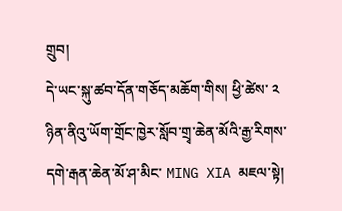གྲུབ།
དེ་ཡང་སྐུ་ཚབ་དོན་གཅོད་མཆོག་གིས། ཕྱི་ཚེས་ ༢ ཉིན་ནིའུ་ཡོག་གྲོང་ཁྱེར་སློབ་གྲྭ་ཆེན་མོའི་རྒྱ་རིགས་དགེ་རྒན་ཆེན་མོ་ཤ་མིང་ MING XIA མཇལ་སྟེ།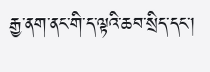རྒྱ་ནག་ནང་གི་ད་ལྟའི་ཆབ་སྲིད་དང་།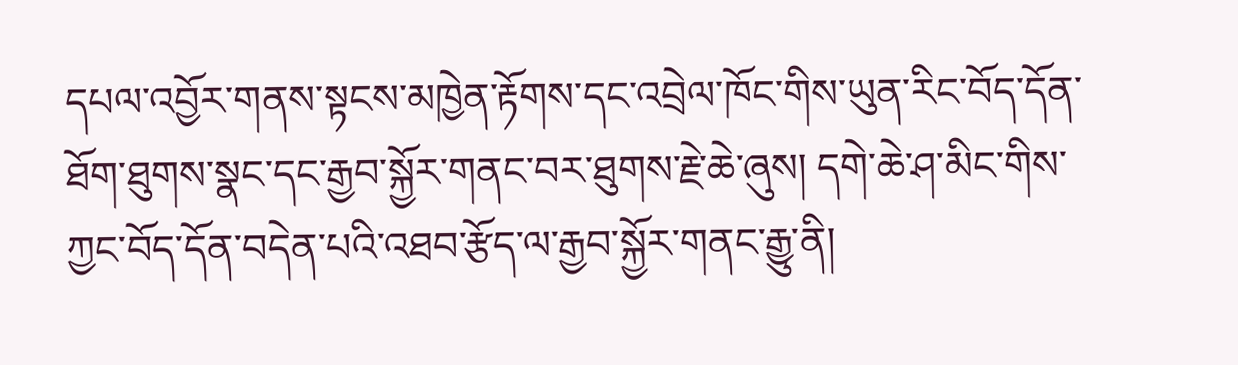དཔལ་འབྱོར་གནས་སྟངས་མཁྱེན་རྟོགས་དང་འབྲེལ་ཁོང་གིས་ཡུན་རིང་བོད་དོན་ཐོག་ཐུགས་སྣང་དང་རྒྱབ་སྐྱོར་གནང་བར་ཐུགས་རྗེ་ཆེ་ཞུས། དགེ་ཆེ་ཤ་མིང་གིས་ཀྱང་བོད་དོན་བདེན་པའི་འཐབ་རྩོད་ལ་རྒྱབ་སྐྱོར་གནང་རྒྱུ་ནི།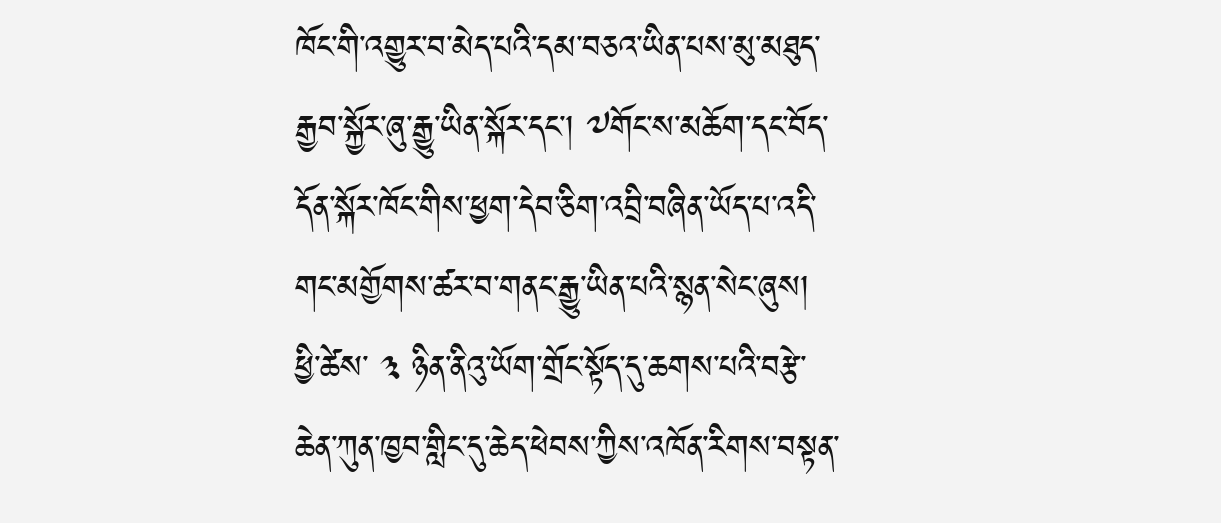ཁོང་གི་འགྱུར་བ་མེད་པའི་དམ་བཅའ་ཡིན་པས་མུ་མཐུད་རྒྱབ་སྐྱོར་ཞུ་རྒྱུ་ཡིན་སྐོར་དང་། ༧གོང་ས་མཆོག་དང་བོད་དོན་སྐོར་ཁོང་གིས་ཕྱག་དེབ་ཅིག་འབྲི་བཞིན་ཡོད་པ་འདི་གང་མགྱོགས་ཚར་བ་གནང་རྒྱུ་ཡིན་པའི་སྙན་སེང་ཞུས།
ཕྱི་ཚེས་ ༣ ཉིན་ནིའུ་ཡོག་གྲོང་སྟོད་དུ་ཆགས་པའི་བརྩེ་ཆེན་ཀུན་ཁྱབ་གླིང་དུ་ཆེད་ཕེབས་ཀྱིས་འཁོན་རིགས་བསྟན་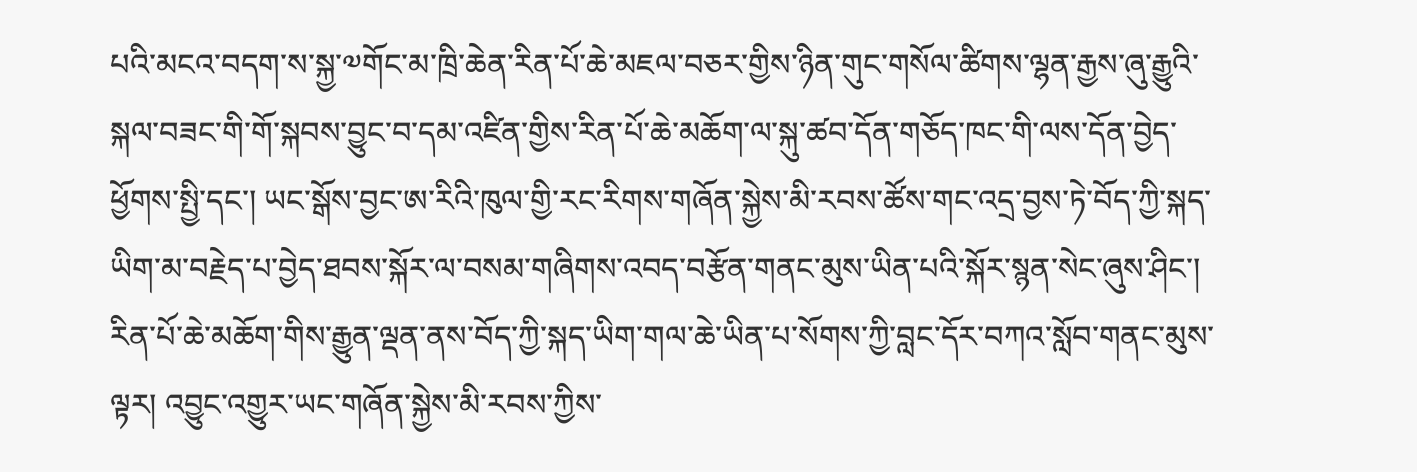པའི་མངའ་བདག་ས་སྐྱ་༧གོང་མ་ཁྲི་ཆེན་རིན་པོ་ཆེ་མཇལ་བཅར་གྱིས་ཉིན་གུང་གསོལ་ཚིགས་ལྷན་རྒྱས་ཞུ་རྒྱུའི་སྐལ་བཟང་གི་གོ་སྐབས་བྱུང་བ་དམ་འཛིན་གྱིས་རིན་པོ་ཆེ་མཆོག་ལ་སྐུ་ཚབ་དོན་གཅོད་ཁང་གི་ལས་དོན་བྱེད་ཕྱོགས་སྤྱི་དང་། ཡང་སྒོས་བྱང་ཨ་རིའི་ཁུལ་གྱི་རང་རིགས་གཞོན་སྐྱེས་མི་རབས་ཚོས་གང་འདྲ་བྱས་ཏེ་བོད་ཀྱི་སྐད་ཡིག་མ་བརྗེད་པ་བྱེད་ཐབས་སྐོར་ལ་བསམ་གཞིགས་འབད་བརྩོན་གནང་མུས་ཡིན་པའི་སྐོར་སྙན་སེང་ཞུས་ཤིང་། རིན་པོ་ཆེ་མཆོག་གིས་རྒྱུན་ལྡན་ནས་བོད་ཀྱི་སྐད་ཡིག་གལ་ཆེ་ཡིན་པ་སོགས་ཀྱི་བླང་དོར་བཀའ་སློབ་གནང་མུས་ལྟར། འབྱུང་འགྱུར་ཡང་གཞོན་སྐྱེས་མི་རབས་ཀྱིས་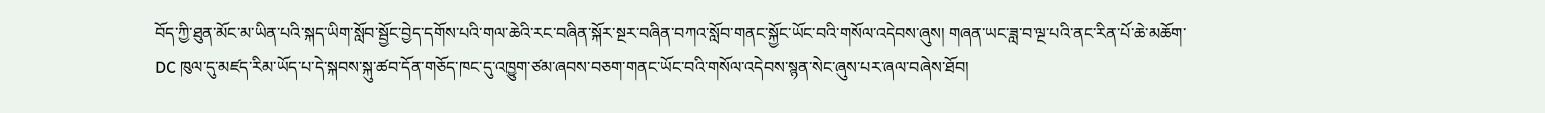བོད་ཀྱི་ཐུན་མོང་མ་ཡིན་པའི་སྐད་ཡིག་སློབ་སྦྱོང་བྱེད་དགོས་པའི་གལ་ཆེའི་རང་བཞིན་སྐོར་སྔར་བཞིན་བཀའ་སློབ་གནང་སྐྱོང་ཡོང་བའི་གསོལ་འདེབས་ཞུས། གཞན་ཡང་ཟླ་བ་ལྔ་པའི་ནང་རིན་པོ་ཆེ་མཆོག་ DC ཁུལ་དུ་མཛད་རིམ་ཡོད་པ་དེ་སྐབས་སྐུ་ཚབ་དོན་གཅོད་ཁང་དུ་འཁྱུག་ཙམ་ཞབས་བཅག་གནང་ཡོང་བའི་གསོལ་འདེབས་སྙན་སེང་ཞུས་པར་ཞལ་བཞེས་ཐོབ།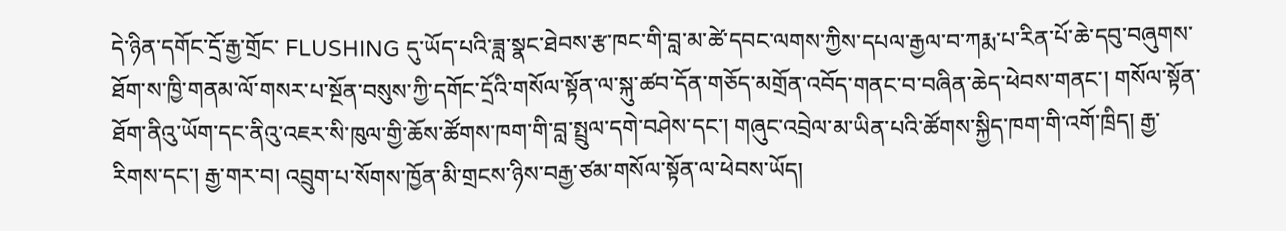དེ་ཉིན་དགོང་དྲོ་རྒྱ་གྲོང་ FLUSHING དུ་ཡོད་པའི་ཟླ་སྣང་ཐེབས་རྩ་ཁང་གི་བླ་མ་ཚེ་དབང་ལགས་ཀྱིས་དཔལ་རྒྱལ་བ་ཀརྨ་པ་རིན་པོ་ཆེ་དབུ་བཞུགས་ཐོག་ས་ཁྱི་གནམ་ལོ་གསར་པ་སྔོན་བསུས་ཀྱི་དགོང་དྲོའི་གསོལ་སྟོན་ལ་སྐུ་ཚབ་དོན་གཅོད་མགྲོན་འབོད་གནང་བ་བཞིན་ཆེད་ཕེབས་གནང་། གསོལ་སྟོན་ཐོག་ནིའུ་ཡོག་དང་ནིའུ་འཇར་སི་ཁུལ་གྱི་ཆོས་ཚོགས་ཁག་གི་བླ་སྤྲུལ་དགེ་བཤེས་དང་། གཞུང་འབྲེལ་མ་ཡིན་པའི་ཚོགས་སྐྱིད་ཁག་གི་འགོ་ཁྲིད། རྒྱ་རིགས་དང་། རྒྱ་གར་བ། འབྲུག་པ་སོགས་ཁྱོན་མི་གྲངས་ཉིས་བརྒྱ་ཙམ་གསོལ་སྟོན་ལ་ཕེབས་ཡོད།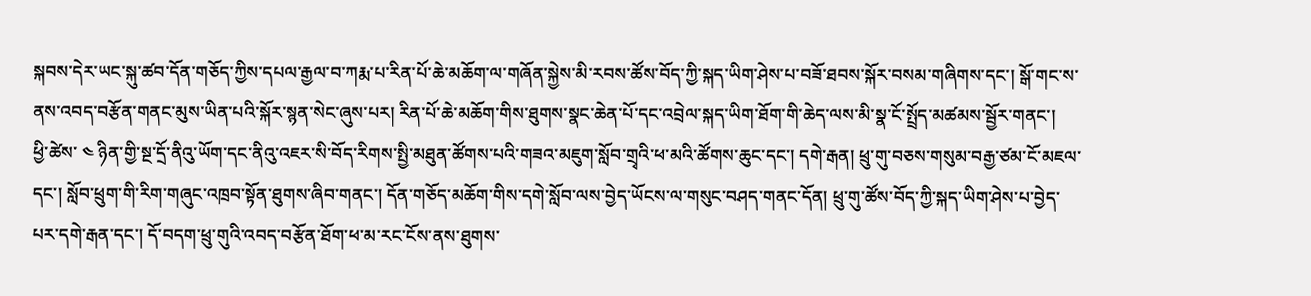སྐབས་དེར་ཡང་སྐུ་ཚབ་དོན་གཅོད་ཀྱིས་དཔལ་རྒྱལ་བ་ཀརྨ་པ་རིན་པོ་ཆེ་མཆོག་ལ་གཞོན་སྐྱེས་མི་རབས་ཚོས་བོད་ཀྱི་སྐད་ཡིག་ཤེས་པ་བཟོ་ཐབས་སྐོར་བསམ་གཞིགས་དང་། སྒོ་གང་ས་ནས་འབད་བརྩོན་གནང་མུས་ཡིན་པའི་སྐོར་སྙན་སེང་ཞུས་པར། རིན་པོ་ཆེ་མཆོག་གིས་ཐུགས་སྣང་ཆེན་པོ་དང་འབྲེལ་སྐད་ཡིག་ཐོག་གི་ཆེད་ལས་མི་སྣ་ངོ་སྤྲོད་མཚམས་སྦྱོར་གནང་།
ཕྱི་ཚེས་ ༤ ཉིན་གྱི་སྔ་དྲོ་ནིའུ་ཡོག་དང་ནིའུ་འཇར་སི་བོད་རིགས་སྤྱི་མཐུན་ཚོགས་པའི་གཟའ་མཇུག་སློབ་གྲྭའི་ཕ་མའི་ཚོགས་ཆུང་དང་། དགེ་རྒན། ཕྲུ་གུ་བཅས་གསུམ་བརྒྱ་ཙམ་ངོ་མཇལ་དང་། སློབ་ཕྲུག་གི་རིག་གཞུང་འཁྲབ་སྟོན་ཐུགས་ཞིབ་གནང་། དོན་གཅོད་མཆོག་གིས་དགེ་སློབ་ལས་བྱེད་ཡོངས་ལ་གསུང་བཤད་གནང་དོན། ཕྲུ་གུ་ཚོས་བོད་ཀྱི་སྐད་ཡིག་ཤེས་པ་བྱེད་པར་དགེ་རྒན་དང་། དོ་བདག་ཕྲུ་གུའི་འབད་བརྩོན་ཐོག་ཕ་མ་རང་ངོས་ནས་ཐུགས་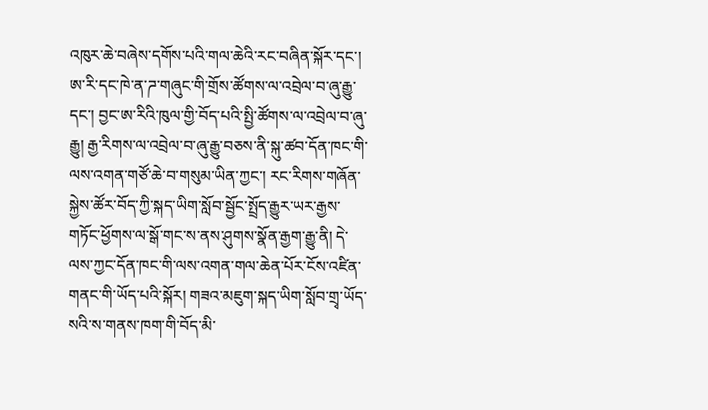འཁུར་ཆེ་བཞེས་དགོས་པའི་གལ་ཆེའི་རང་བཞིན་སྐོར་དང་། ཨ་རི་དང་ཁེ་ན་ཌ་གཞུང་གི་གྲོས་ཚོགས་ལ་འབྲེལ་བ་ཞུ་རྒྱུ་དང་། བྱང་ཨ་རིའི་ཁུལ་གྱི་བོད་པའི་སྤྱི་ཚོགས་ལ་འབྲེལ་བ་ཞུ་རྒྱུ། རྒྱ་རིགས་ལ་འབྲེལ་བ་ཞུ་རྒྱུ་བཅས་ནི་སྐུ་ཚབ་དོན་ཁང་གི་ལས་འགན་གཙོ་ཆེ་བ་གསུམ་ཡིན་ཀྱང་། རང་རིགས་གཞོན་སྐྱེས་ཚོར་བོད་ཀྱི་སྐད་ཡིག་སློབ་སྦྱོང་སྤྲོད་རྒྱུར་ཡར་རྒྱས་གཏོང་ཕྱོགས་ལ་སྒོ་གང་ས་ནས་ཤུགས་སྣོན་རྒྱག་རྒྱུ་ནི། དེ་ལས་ཀྱང་དོན་ཁང་གི་ལས་འགན་གལ་ཆེན་པོར་ངོས་འཛིན་གནང་གི་ཡོད་པའི་སྐོར། གཟའ་མཇུག་སྐད་ཡིག་སློབ་གྲྭ་ཡོད་སའི་ས་གནས་ཁག་གི་བོད་མི་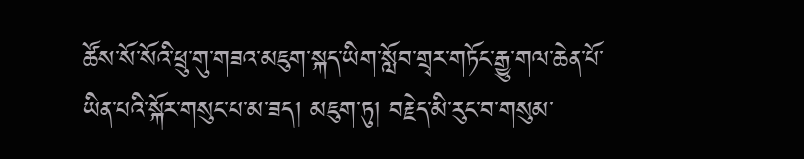ཚོས་སོ་སོའི་ཕྲུ་གུ་གཟའ་མཇུག་སྐད་ཡིག་སློབ་གྲྭར་གཏོང་རྒྱུ་གལ་ཆེན་པོ་ཡིན་པའི་སྐོར་གསུང་པ་མ་ཟད། མཇུག་ཏུ། བརྗེད་མི་རུང་བ་གསུམ་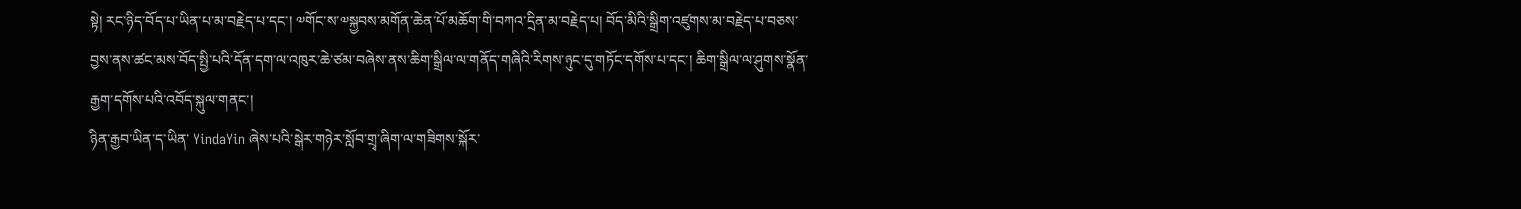སྟེ། རང་ཉིད་བོད་པ་ཡིན་པ་མ་བརྗེད་པ་དང་། ༧གོང་ས་༧སྐྱབས་མགོན་ཆེན་པོ་མཆོག་གི་བཀའ་དྲིན་མ་བརྗེད་པ། བོད་མིའི་སྒྲིག་འཛུགས་མ་བརྗེད་པ་བཅས་བྱས་ནས་ཚང་མས་བོད་སྤྱི་པའི་དོན་དག་ལ་འཁུར་ཆེ་ཙམ་བཞེས་ནས་ཆིག་སྒྲིལ་ལ་གནོད་གཞིའི་རིགས་ཉུང་དུ་གཏོང་དགོས་པ་དང་། ཆིག་སྒྲིལ་ལ་ཤུགས་སྣོན་རྒྱག་དགོས་པའི་འབོད་སྐུལ་གནང་།
ཉིན་རྒྱབ་ཡིན་ད་ཡིན་ YindaYin ཞེས་པའི་སྒེར་གཉེར་སློབ་གྲྭ་ཞིག་ལ་གཟིགས་སྐོར་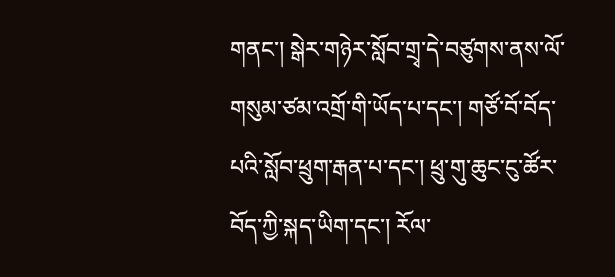གནང་། སྒེར་གཉེར་སློབ་གྲྭ་དེ་བཙུགས་ནས་ལོ་གསུམ་ཙམ་འགྲོ་གི་ཡོད་པ་དང་། གཙོ་བོ་བོད་པའི་སློབ་ཕྲུག་རྒན་པ་དང་། ཕྲུ་གུ་ཆུང་ངུ་ཚོར་བོད་ཀྱི་སྐད་ཡིག་དང་། རོལ་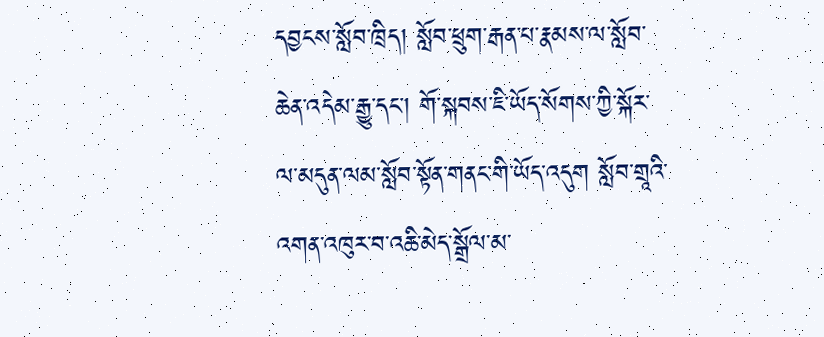དབྱངས་སློབ་ཁྲིད། སློབ་ཕྲུག་རྒན་པ་རྣམས་ལ་སློབ་ཆེན་འདེམ་རྒྱུ་དང་། གོ་སྐབས་ཇི་ཡོད་སོགས་ཀྱི་སྐོར་ལ་མདུན་ལམ་སློབ་སྟོན་གནང་གི་ཡོད་འདུག སློབ་གྲཱའི་འགན་འཁུར་བ་འཆི་མེད་སྒྲོལ་མ་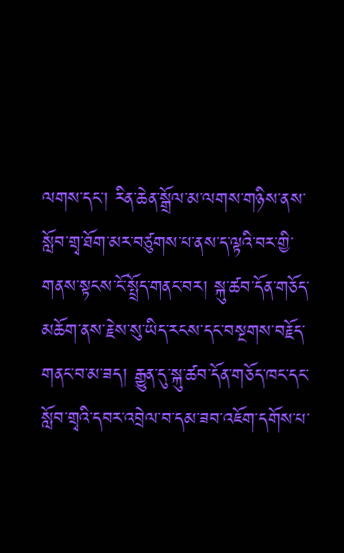ལགས་དང་། རིན་ཆེན་སྒྲོལ་མ་ལགས་གཉིས་ནས་སློབ་གྲྭ་ཐོག་མར་བཙུགས་པ་ནས་ད་ལྟའི་བར་གྱི་གནས་སྟངས་ངོ་སྤྲོད་གནང་བར། སྐུ་ཚབ་དོན་གཅོད་མཆོག་ནས་རྗེས་སུ་ཡིད་རངས་དང་བསྔགས་བརྗོད་གནང་བ་མ་ཟད། རྒྱུན་དུ་སྐུ་ཚབ་དོན་གཅོད་ཁང་དང་སློབ་གྲྭའི་དབར་འབྲེལ་བ་དམ་ཟབ་འཇོག་དགོས་པ་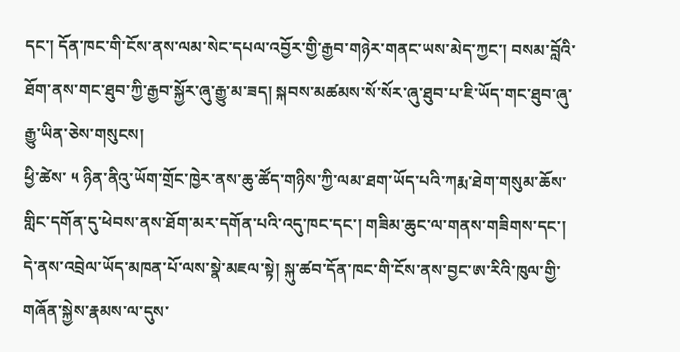དང་། དོན་ཁང་གི་ངོས་ནས་ལམ་སེང་དཔལ་འབྱོར་གྱི་རྒྱབ་གཉེར་གནང་ཡས་མེད་ཀྱང་། བསམ་བློའི་ཐོག་ནས་གང་ཐུབ་ཀྱི་རྒྱབ་སྐྱོར་ཞུ་རྒྱུ་མ་ཟད། སྐབས་མཚམས་སོ་སོར་ཞུ་ཐུབ་པ་ཇི་ཡོད་གང་ཐུབ་ཞུ་རྒྱུ་ཡིན་ཅེས་གསུངས།
ཕྱི་ཚེས་ ༥ ཉིན་ནིའུ་ཡོག་གྲོང་ཁྱེར་ནས་ཆུ་ཚོད་གཉིས་ཀྱི་ལམ་ཐག་ཡོད་པའི་ཀརྨ་ཐེག་གསུམ་ཆོས་གླིང་དགོན་དུ་ཕེབས་ནས་ཐོག་མར་དགོན་པའི་འདུ་ཁང་དང་། གཟིམ་ཆུང་ལ་གནས་གཟིགས་དང་། དེ་ནས་འབྲེལ་ཡོད་མཁན་པོ་ལས་སྣེ་མཇལ་སྟེ། སྐུ་ཚབ་དོན་ཁང་གི་ངོས་ནས་བྱང་ཨ་རིའི་ཁུལ་གྱི་གཞོན་སྐྱེས་རྣམས་ལ་དུས་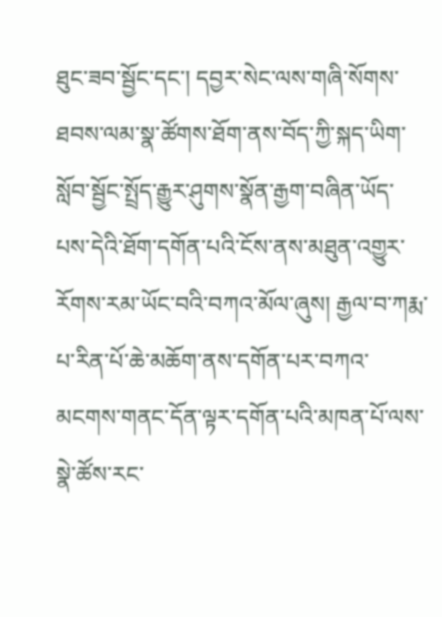ཐུང་ཟབ་སྦྱོང་དང་། དབྱར་སེང་ལས་གཞི་སོགས་ཐབས་ལམ་སྣ་ཚོགས་ཐོག་ནས་བོད་ཀྱི་སྐད་ཡིག་སློབ་སྦྱོང་སྤྲོད་རྒྱུར་ཤུགས་སྣོན་རྒྱག་བཞིན་ཡོད་པས་དེའི་ཐོག་དགོན་པའི་ངོས་ནས་མཐུན་འགྱུར་རོགས་རམ་ཡོང་བའི་བཀའ་མོལ་ཞུས། རྒྱལ་བ་ཀརྨ་པ་རིན་པོ་ཆེ་མཆོག་ནས་དགོན་པར་བཀའ་མངགས་གནང་དོན་ལྟར་དགོན་པའི་མཁན་པོ་ལས་སྣེ་ཚོས་རང་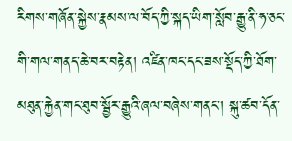རིགས་གཞོན་སྐྱེས་རྣམས་ལ་བོད་ཀྱི་སྐད་ཡིག་སློབ་རྒྱུ་ནི་ཧ་ཅང་གི་གལ་གནད་ཆེ་བར་བརྟེན། འཛིན་ཁང་དང་ཟས་སྡོད་ཀྱི་ཐོག་མཐུན་རྐྱེན་གང་ཐུབ་སྦྱོར་རྒྱུའི་ཞལ་བཞེས་གནང་། སྐུ་ཚབ་དོན་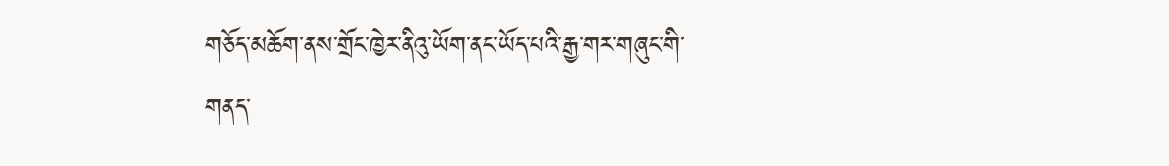གཅོད་མཆོག་ནས་གྲོང་ཁྱེར་ནིའུ་ཡོག་ནང་ཡོད་པའི་རྒྱ་གར་གཞུང་གི་གནད་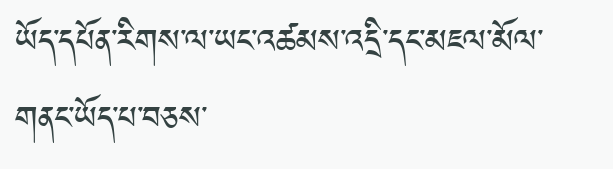ཡོད་དཔོན་རིགས་ལ་ཡང་འཚམས་འདྲི་དང་མཇལ་མོལ་གནང་ཡོད་པ་བཅས་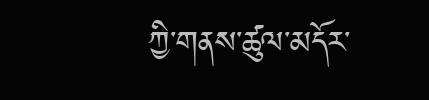ཀྱི་གནས་ཚུལ་མདོར་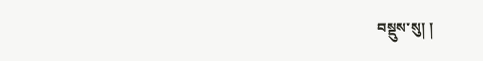བསྡུས་སུ། །